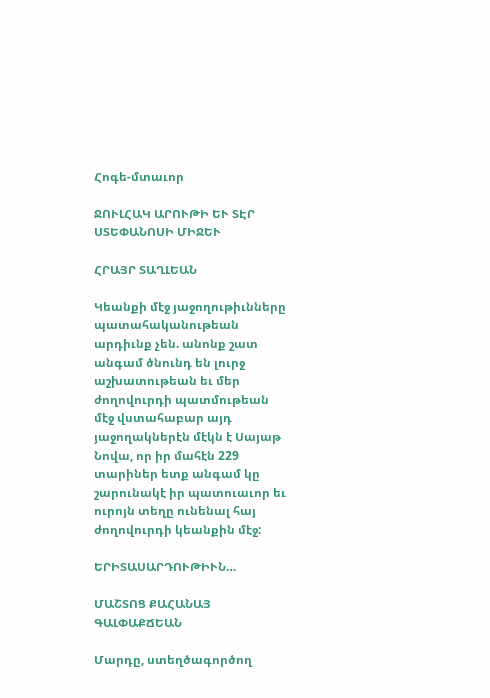Հոգե-մտաւոր

ՋՈՒԼՀԱԿ ԱՐՈՒԹԻ ԵՒ ՏԷՐ ՍՏԵՓԱՆՈՍԻ ՄԻՋԵՒ

ՀՐԱՅՐ ՏԱՂԼԵԱՆ

Կեանքի մէջ յաջողութիւնները պատահականութեան արդիւնք չեն. անոնք շատ անգամ ծնունդ են լուրջ աշխատութեան եւ մեր ժողովուրդի պատմութեան մէջ վստահաբար այդ յաջողակներէն մէկն է Սայաթ Նովա, որ իր մահէն 229 տարիներ ետք անգամ կը շարունակէ իր պատուաւոր եւ ուրոյն տեղը ունենալ հայ ժողովուրդի կեանքին մէջ:

ԵՐԻՏԱՍԱՐԴՈՒԹԻՒՆ…

ՄԱՇՏՈՑ ՔԱՀԱՆԱՅ ԳԱԼՓԱՔՃԵԱՆ

Մարդը, ստեղծագործող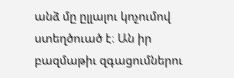անձ մը ըլլալու կոչումով ստեղծուած է։ Ան իր բազմաթիւ զգացումներու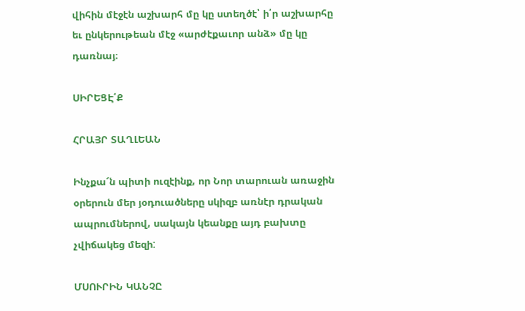վիհին մէջէն աշխարհ մը կը ստեղծէ՝ ի՛ր աշխարհը եւ ընկերութեան մէջ «արժէքաւոր անձ» մը կը դառնայ։

ՍԻՐԵՑԷ՛Ք

ՀՐԱՅՐ ՏԱՂԼԵԱՆ

Ինչքա՜ն պիտի ուզէինք, որ Նոր տարուան առաջին օրերուն մեր յօդուածները սկիզբ առնէր դրական ապրումներով, սակայն կեանքը այդ բախտը չվիճակեց մեզի:

ՄՍՈՒՐԻՆ ԿԱՆՉԸ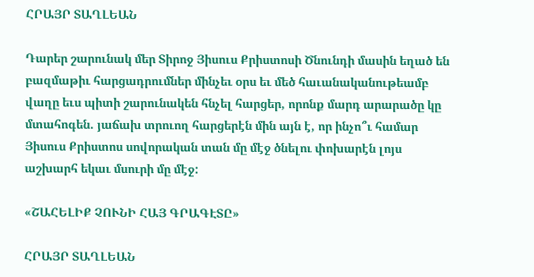ՀՐԱՅՐ ՏԱՂԼԵԱՆ

Դարեր շարունակ մեր Տիրոջ Յիսուս Քրիստոսի Ծնունդի մասին եղած են բազմաթիւ հարցադրումներ մինչեւ օրս եւ մեծ հաւանականութեամբ վաղը եւս պիտի շարունակեն հնչել հարցեր, որոնք մարդ արարածը կը մտահոգեն. յաճախ տրուող հարցերէն մին այն է, որ ինչո՞ւ համար Յիսուս Քրիստոս սովորական տան մը մէջ ծնելու փոխարէն լոյս աշխարհ եկաւ մսուրի մը մէջ:

«ՇԱՀԵԼԻՔ ՉՈՒՆԻ ՀԱՅ ԳՐԱԳԷՏԸ»

ՀՐԱՅՐ ՏԱՂԼԵԱՆ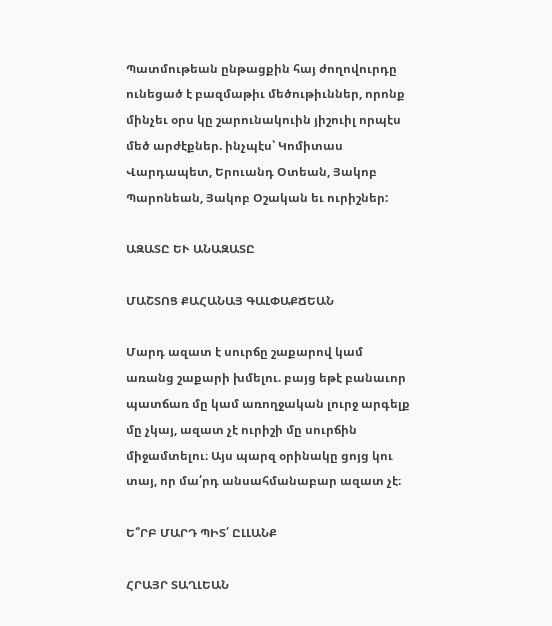Պատմութեան ընթացքին հայ ժողովուրդը ունեցած է բազմաթիւ մեծութիւններ, որոնք մինչեւ օրս կը շարունակուին յիշուիլ որպէս մեծ արժէքներ. ինչպէս՝ Կոմիտաս Վարդապետ, Երուանդ Օտեան, Յակոբ Պարոնեան, Յակոբ Օշական եւ ուրիշներ:

ԱԶԱՏԸ ԵՒ ԱՆԱԶԱՏԸ

ՄԱՇՏՈՑ ՔԱՀԱՆԱՅ ԳԱԼՓԱՔՃԵԱՆ

Մարդ ազատ է սուրճը շաքարով կամ առանց շաքարի խմելու. բայց եթէ բանաւոր պատճառ մը կամ առողջական լուրջ արգելք մը չկայ, ազատ չէ ուրիշի մը սուրճին միջամտելու։ Այս պարզ օրինակը ցոյց կու տայ, որ մա՛րդ անսահմանաբար ազատ չէ։

Ե՞ՐԲ ՄԱՐԴ ՊԻՏ՛ ԸԼԼԱՆՔ

ՀՐԱՅՐ ՏԱՂԼԵԱՆ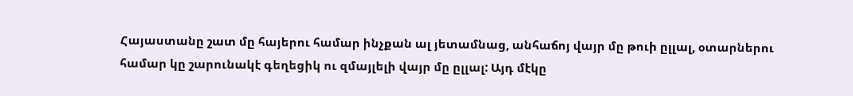Հայաստանը շատ մը հայերու համար ինչքան ալ յետամնաց, անհաճոյ վայր մը թուի ըլլալ, օտարներու համար կը շարունակէ գեղեցիկ ու զմայլելի վայր մը ըլլալ: Այդ մէկը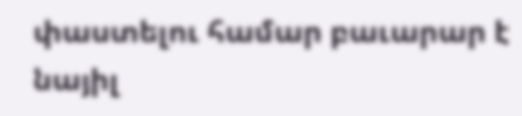փաստելու համար բաւարար է նայիլ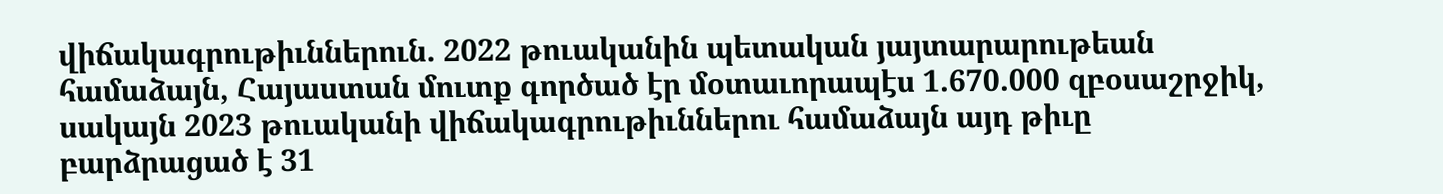վիճակագրութիւններուն. 2022 թուականին պետական յայտարարութեան համաձայն, Հայաստան մուտք գործած էր մօտաւորապէս 1.670.000 զբօսաշրջիկ, սակայն 2023 թուականի վիճակագրութիւններու համաձայն այդ թիւը բարձրացած է 31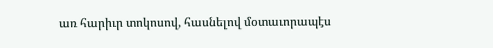առ հարիւր տոկոսով, հասնելով մօտաւորապէս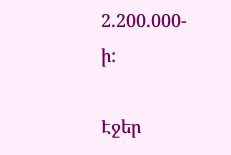2.200.000-ի:

Էջեր